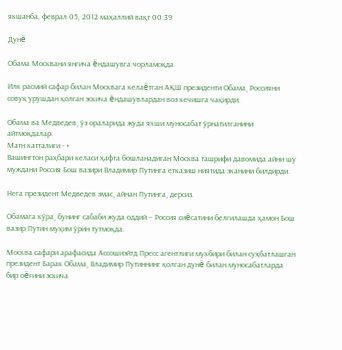якшанба, феврал 05, 2012 маҳаллий вақт 00:39

Дунë

Обама Москвани янгича ëндашувга чорламоқда

Илк расмий сафар билан Москвага келаëтган АҚШ президенти Обама¸ Россияни совуқ урушдан қолган эскича ëндашувлардан воз кечишга чақирди.

Обама ва Медведев¸ ўз ораларида жуда яхши муносабат ўрнатилганини айтмоқдалар.
Матн катталиги - +
Вашингтон раҳбари келаси ҳафта бошланадиган Москва ташрифи давомида айни шу муждани Россия Бош вазири Владимир Путинга етказиш ниятида эканини билдирди.

Нега президент Медведев эмас¸ айнан Путинга¸ дерсиз.

Обамага кўра¸ бунинг сабаби жуда оддий – Россия сиëсатини белгилашда ҳамон Бош вазир Путин муҳим ўрин тутмоқда.

Москва сафари арафасида Ассошиэйтд Пресс агентлиги мухбири билан суҳбатлашган президент Барак Обама¸ Владимир Путиннинг қолган дунë билан муносабатларда бир оëғини эскича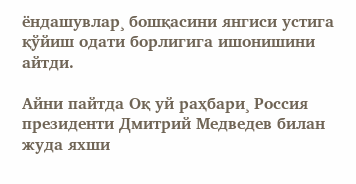ëндашувлар¸ бошқасини янгиси устига қўйиш одати борлигига ишонишини айтди.

Айни пайтда Оқ уй раҳбари¸ Россия президенти Дмитрий Медведев билан жуда яхши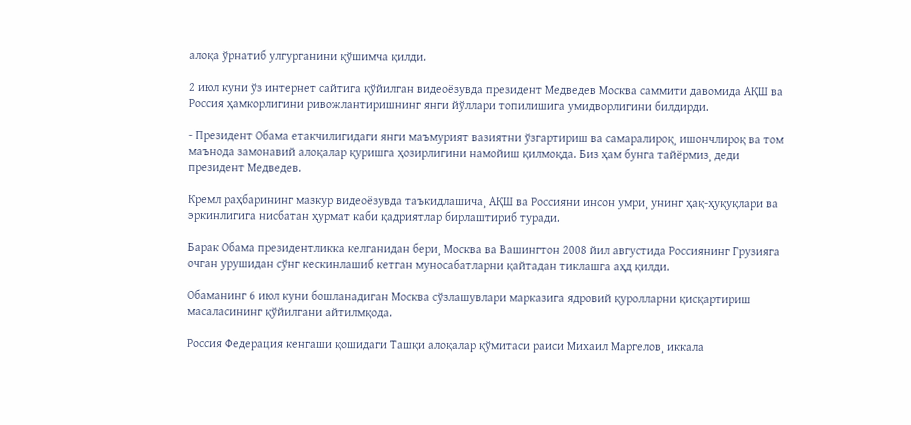алоқа ўрнатиб улгурганини қўшимча қилди.

2 июл куни ўз интернет сайтига қўйилган видеоëзувда президент Медведев Москва саммити давомида АҚШ ва Россия ҳамкорлигини ривожлантиришнинг янги йўллари топилишига умидворлигини билдирди.

- Президент Обама етакчилигидаги янги маъмурият вазиятни ўзгартириш ва самаралироқ¸ ишончлироқ ва том маънода замонавий алоқалар қуришга ҳозирлигини намойиш қилмоқда. Биз ҳам бунга тайëрмиз¸ деди президент Медведев.

Кремл раҳбарининг мазкур видеоëзувда таъкидлашича¸ АҚШ ва Россияни инсон умри¸ унинг ҳақ-ҳуқуқлари ва эркинлигига нисбатан ҳурмат каби қадриятлар бирлаштириб туради.

Барак Обама президентликка келганидан бери¸ Москва ва Вашингтон 2008 йил августида Россиянинг Грузияга очган урушидан сўнг кескинлашиб кетган муносабатларни қайтадан тиклашга аҳд қилди.

Обаманинг 6 июл куни бошланадиган Москва сўзлашувлари марказига ядровий қуролларни қисқартириш масаласининг қўйилгани айтилмқода.

Россия Федерация кенгаши қошидаги Ташқи алоқалар қўмитаси раиси Михаил Маргелов¸ иккала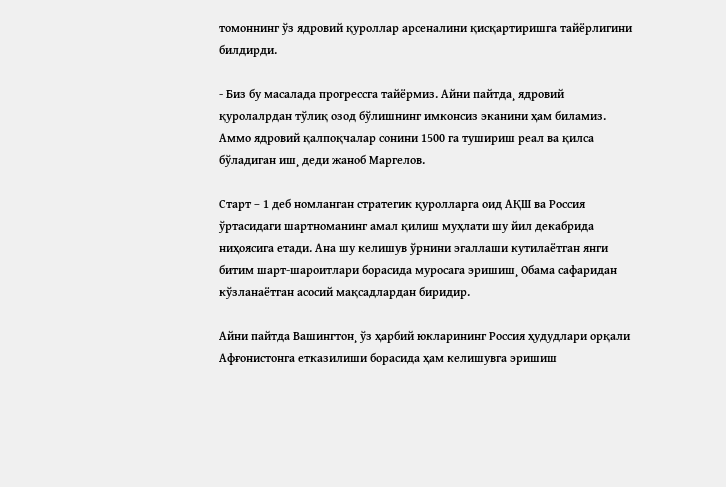томоннинг ўз ядровий қуроллар арсеналини қисқартиришга тайëрлигини билдирди.

- Биз бу масалада прогрессга тайëрмиз. Айни пайтда¸ ядровий қуролалрдан тўлиқ озод бўлишнинг имконсиз эканини ҳам биламиз. Аммо ядровий қалпоқчалар сонини 1500 га тушириш реал ва қилса бўладиган иш¸ деди жаноб Маргелов.

Старт – 1 деб номланган стратегик қуролларга оид АҚШ ва Россия ўртасидаги шартноманинг амал қилиш муҳлати шу йил декабрида ниҳоясига етади. Ана шу келишув ўрнини эгаллаши кутилаëтган янги битим шарт-шароитлари борасида муросага эришиш¸ Обама сафаридан кўзланаëтган асосий мақсадлардан биридир.

Айни пайтда Вашингтон¸ ўз ҳарбий юкларининг Россия ҳудудлари орқали Афғонистонга етказилиши борасида ҳам келишувга эришиш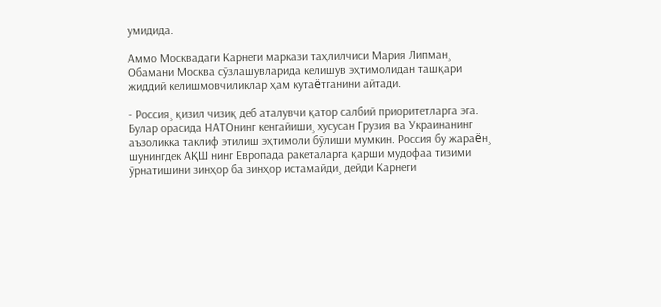умидида.

Аммо Москвадаги Карнеги маркази таҳлилчиси Мария Липман¸ Обамани Москва сўзлашувларида келишув эҳтимолидан ташқари жиддий келишмовчиликлар ҳам кутаëтганини айтади.

- Россия¸ қизил чизиқ деб аталувчи қатор салбий приоритетларга эга. Булар орасида НАТОнинг кенгайиши¸ хусусан Грузия ва Украинанинг аъзоликка таклиф этилиш эҳтимоли бўлиши мумкин. Россия бу жараëн¸ шунингдек АҚШ нинг Европада ракеталарга қарши мудофаа тизими ўрнатишини зинҳор ба зинҳор истамайди¸ дейди Карнеги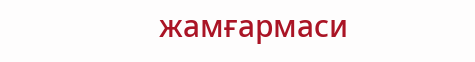жамғармаси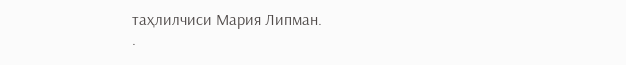таҳлилчиси Мария Липман.
.